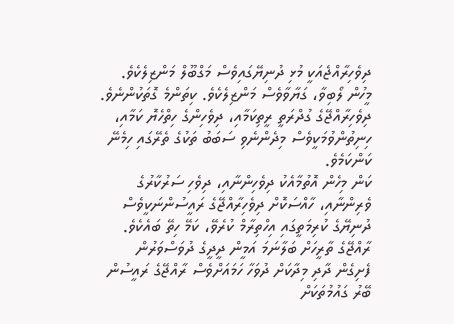ދިވެހިރާއްޖެއަކީ މުޅި ދުނިޔޭގައިވެސް މަގްބޫލް މަންޒިލެކެވެ. މީހުން ލޯބިވާ، ގަޔާވާވެސް މަންޒިލެކެވެ. ކިތަންމެ ގޮތަކުންނެވެ. ދިވެހިރާއްޖޭގެ ގުދްރަތީ ރީތިކަމާއި، ދިވެހިންގެ ހިތްހެޔޮ ކަމާއި، ހިނިތުންވުމަކީވެސް މިދެންނެވި ސަބަބު ތަކުގެ ތެރޭގައި ހިމެނޭ ކަންކަމެވެ.
ކަން މިހެން އޮތުމާއެކު ދިވެހިންނާއި، ދިވެހި ސަރުކާރުގެ ވެރިންނާއި، ހާއްސަކޮށް ދިވެހިރާއްޖޭގެ ރައީސުންނަކީވެސް ދުނިޔޭގެ ކުރިމަތީގައި އިހްތިރާމް ކުރެވޭ، ކަމޭ ހިތޭ ބައެކެވެ. ރާއްޖޭގެ ތާރީހަށް ބަލާނަމަ އަމީން ދީދީގެ ދުވަސްވަރުން ފެށިގެން ދާދި މިދާކަށް ދުވަހާ ހަމައަށްވެސް ރާއްޖޭގެ ރައީސުން ބޭރު ގައުމުތަކަށް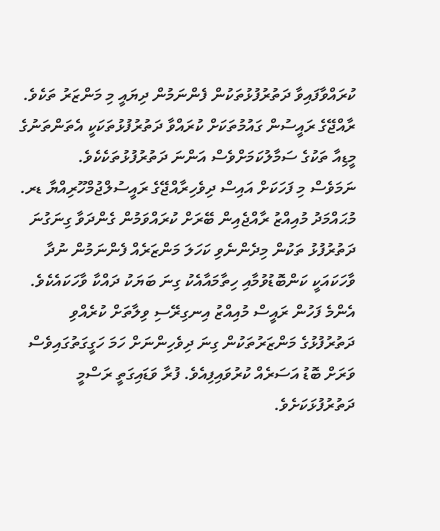ކުރައްވާފައިވާ ދަތުރުފުޅުތަކުން ފެންނަމުން ދިޔައީ މި މަންޒަރު ތަކެވެ. ރާއްޖޭގެ ރައީސުން ގައުމުތަކަށް ކުރައްވާ ދަތުރުފުޅުތަކަކީ އެތަންތަނުގެ މީޑިއާ ތަކުގެ ސަމާލުކަމަށްވެސް އަންނަ ދަތުރުފުޅުތަކެކެވެ.
ނަމަވެސް މި ފަހަކަށް އައިސް ދިވެހިރާއްޖޭގެ ރައީސުލްޖުމްހޫރިއްޔާ ޑރ. މުޙައްމަދު މުއިއްޒު ރާއްޖެއިން ބޭރަށް ކުރައްވަމުން ގެންދަވާ ގިނަގުނަ ދަތުރުފުޅު ތަކުން މިދެންނެވި ކަހަލަ މަންޒަރެއް ފެންނަމުން ނުދާ ވާހަކައަކީ ކަންބޮޑުވުމާއި ހިތާމައާއެކު ގިނަ ބަޔަކު ދައްކާ ވާހަކައެކެވެ.
އެންމެ ފަހުން ރައީސް މުއިއްޒު އިނގިރޭސި ވިލާތަށް ކުރެއްވި ދަތުރުފުޅުގެ މަންޒަރުތަކުން ގިނަ ދިވެހިންނަށް ހަމަ ހަގީގަތުގައިވެސް ވަރަށް ބޮޑު އަސަރެއް ކުރުވައިފިއެވެ. ފުރާ ވަޑައިގަތީ ރަސްމީ ދަތުރުފުޅަކަށެވެ.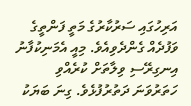އަރިހުގައި ސަރުކާރުގެ މަތީ ފަންތީގެ ވަފުދެއް ގެންދެވިއެވެ. މިއީ އެމަނިކުފާނު އިނގިރޭސި ވިލާތަށް ކުރެއްވި ހަތަރުވަނަ ދަތުރުފުޅެވެ. ގިނަ ބަޔަކު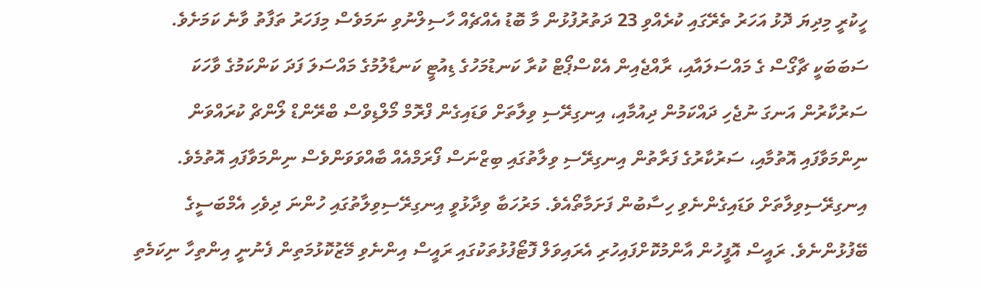ހީކުރީ މިދިޔަ ދޮޅު އަހަރު ތެރޭގައި ކުރެއްވި 23 ދަތުރުފުޅުން މާ ބޮޑު އެއްޗެއް ހާސިލްނުވި ނަމަވެސް މިފަހަރު ތަފާތު ވާނެ ކަމަށެވެ. ސަބަބަކީ ޗާގޯސް ގެ މައްސަލައާއި، ރާއްޖެއިން އެކްސްޕޯޓް ކުރާ ކަނޑުމަހުގެ ޑިއުޓީ ކަނޑާލުމުގެ މައްސަލަ ފަދަ ކަންކަމުގެ ވާހަކަ ސަރުކާރުން އަނގަ ނުޖެހި ދައްކަމުން ދިއުމާއި، އިނގިރޭސި ވިލާތަށް ވަޑައިގެން ފްރޮމް މޯލްޑިވްސް ބްރޭންޑް ލޯންޗް ކުރައްވަން ނިންމަވާފައި އޮތުމާއި، ސަރުކާރުގެ ފަރާތުން އިނގިރޭސި ވިލާތުގައި ބިޒްނަސް ފޯރަމްއެއް ބާއްވަވަންވެސް ނިންމަވާފައި އޮތުމެވެ.
އިނގިރޭސިވިލާތަށް ވަޑައިގެންނެވި ހިސާބުން ފަށަމާތޯއެވެ. މަރުހަބާ ވިދާޅުވީ އިނގިރޭސިވިލާތުގައި ހުންނަ ދިވެހި އެމްބަސީގެ ބޭފުޅުންނެވެ. ރައީސް އޮފީހުން އާންމުކޮށްފައިހުރި އެރައިވަލް ފޮޓޯފުޅުތަކުގައި ރައީސް އިންނެވި މޭޒުކޮޅުމަތިން ފެނުނީ އިންތިހާ ނިކަމެތި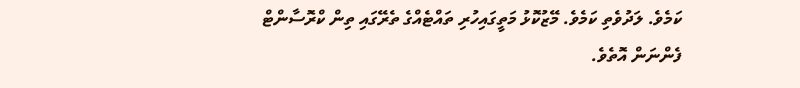ކަމެވެ. ލަދުވެތި ކަމެވެ. މޭޒުކޮޅު މަތީގައިހުރި ތައްޓެއްގެ ތެރޭގައި ތިން ކްރޮސާންޓް ފެންނަން އޮތެވެ.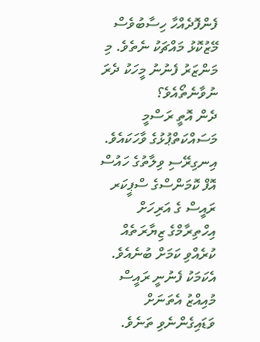ފެންފޮދެއްހާ ހިސާބުވެސް މޭޒުކޮޅު މައްޗަކު ނެތެވެ. މި މަންޒަރު ފެނުނު މީހަކު ދެރަ ނުވާނެތޯއެވެ؟
ދެން އޮތީ ރަސްމީ މަސައްކަތްޕުޅުގެ ވާހަކައެވެ. އިނގިރޭސި ވިލާތުގެ ހައުސް އޮފް ކޮމަންސްގެ ސްޕީކަރ ރައީސް ގެ އަރިހަށް އިހްތިރާމްގެ ޒިޔާރަތެއް ކުރެއްވި ކަމަށް ބުނެއެވެ. އެކަމަކު ފެނުނީ ރައީސް މުއިއްޒު އެތަނަށް ވަޑައިގެންނެވި ތަނެވެ.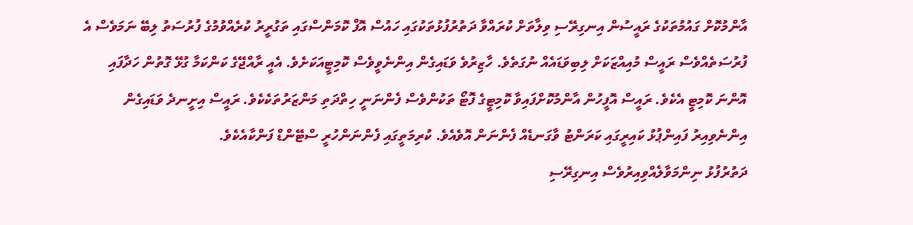އާންމުކޮށް ގައުމުތަކުގެ ރައީސުން އިނގިރޭސި ވިލާތަށް ކުރައްވާ ދަތުރުފުޅުތަކުގައި ހައުސް އޮފް ކޮމަންސްގައި ތަގުރީރު ކުރެއްވުމުގެ ފުރުސަތު ލިބޭ ނަމަވެސް އެ ފުރުސަތެއްވެސް ރައީސް މުއިއްޒަކަށް ލިބިވަޑައެއް ނުގަތެވެ. ހާޒިރުވެ ވަޑައިގެން އިންނެވީވެސް ކޮމިޓީއަކަށެވެ. އެއީ ރާއްޖޭގެ ކަންކަމާ ގުޅޭ ގޮތުން ހަދާފައި އޮންނަ ކޮމިޓީ އެކެވެ. ރައީސް އޮފީހުން އާންމުކޮށްފައިވާ ކޮމިޓީގެ ފޮޓޯ ތަކުންވެސް ފެންނަނީ ހިތްދަތި މަންޒަރުތަކެކެވެ. ރައީސް އިށީނދެ ވަޑައިގެން އިންނެވިއިރު ފައިންޕުޅު ކައިރީގައި ކަރަންޓު ވާގަނޑެއް ފެންނަން އޮވެއެވެ. ކުރިމަތީގައި ފެންނަންހުރީ ސްޓޭންޑް ފަންކާއެކެވެ.
ދަތުރުފުޅު ނިންމަވާލެއްވިއިރުވެސް އިނގިރޭސި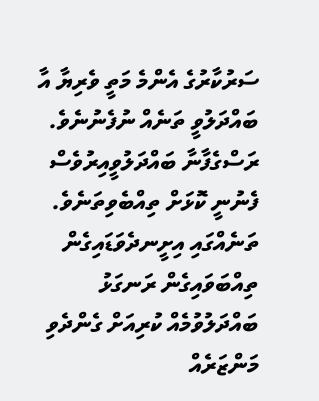ސަރުކާރުގެ އެންމެ މަތީ ވެރިޔާ އާ ބައްދަލުވީ ތަނެއް ނުފެނުނެވެ. ރަސްގެފާނާ ބައްދަލުވީއިރުވެސް ފެނުނީ ކޮޅަށް ތިއްބެވިތަނެވެ. ތަނެއްގައި އިށީނދެވަޑައިގެން ތިއްބަވައިގެން ރަނގަޅު ބައްދަލުވުމެއް ކުރިއަށް ގެންދެވި މަންޒަރެއް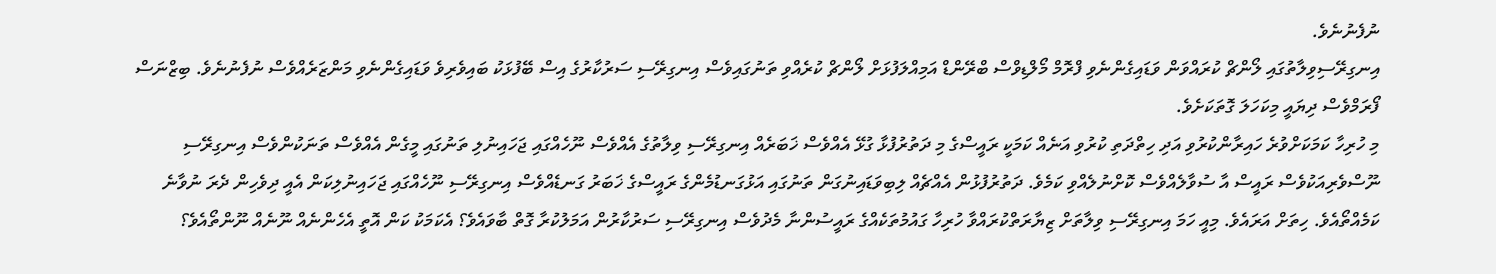ނުފެނުނެވެ.
އިނގިރޭސިވިލާތުގައި ލޯންޗް ކުރައްވަން ވަޑައިގެންނެވި ފްރޮމް މޯލްޑިވްސް ބްރޭންޑް އަމިއްލަފުޅަށް ލޯންޗް ކުރެއްވި ތަނުގައިވެސް އިނގިރޭސި ސަރުކާރުގެ އިސް ބޭފުޅަކު ބައިވެރިވެ ވަޑައިގެންނެވި މަންޒަރެއްވެސް ނުފެނުނެވެ. ބިޒްނަސް ފޯރަމްވެސް ދިޔައީ މިކަހަލަ ގޮތަކަށެވެ.
މި ހުރިހާ ކަމަކަށްވުރެ ހައިރާންކުރުވި އަދި ހިތްދަތި ކުރުވި އަނެއް ކަމަކީ ރައީސްގެ މި ދަތުރުފުޅާ ގުޅޭ އެއްވެސް ޚަބަރެއް އިނގިރޭސި ވިލާތުގެ އެއްވެސް ނޫހެއްގައި ޖަހައިނުލި ތަނުގައި މީގެން އެއްވެސް ތަނަކުންވެސް އިނގިރޭސި ނޫސްވެރިއަކުވެސް ރައީސް އާ ސުވާލެއްވެސް ކޮށްނުލެއްވި ކަމެވެ. ދަތުރުފުޅުން އެއްޗެއް ލިބިވަޑައިނުގަން ތަނުގައި އަޅުގަނޑުމެންގެ ރައީސްގެ ޚަބަރު ގަނޑެއްވެސް އިނގިރޭސި ނޫހެއްގައި ޖަހައިނުލިކަން އެއީ ދިވެހިން ދެރަ ނުވާނެ ކަމެއްތޯއެވެ. ހިތަށް އަރައެވެ. މިއީ ހަމަ އިނގިރޭސި ވިލާތަށް ޒިޔާރަތްކުރައްވާ ހުރިހާ ގައުމުތަކެއްގެ ރައީސުންނާ މެދުވެސް އިނގިރޭސި ސަރުކާރުން އަމަލުކުރާ ގޮތް ބާވައެވެ؟ އެކަމަކު ކަން އޮތީ އެހެންނެއް ނޫނެއް ނޫންތޯއެވެ؟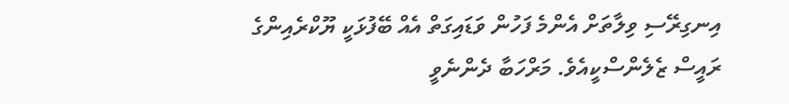އިނގިރޭސި ވިލާތަށް އެންމެ ފަހުން ވަޑައިގަތް އެއް ބޭފުޅަކީ ޔޫކްރެއިންގެ ރައީސް ޒެލެންސްކީއެވެ. މަރްހަބާ ދެންނެވީ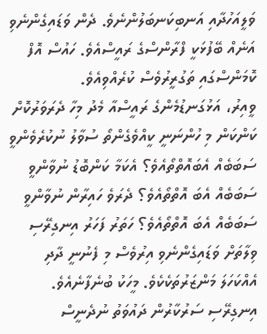ވަލީއަހުދާއި އަނބިކަނބަލުންނެވެ. ދެން ވަޑައިގެންނެވި އަނެއް ބޭފުޅަކީ ފްރާންސްގެ ރައީސްއެވެ. ހައުސް އޮފް ކޮމަންސްގައި ތަގުރީރުވެސް ކުރެއްވިއެވެ.
ވީއިރު، އަޅުގަނޑުމެންގެ ރައީސްއާ މެދު މިހާ ދެރަވަރުކޮށް ކަންކަން މި ހުންނަނީ ކީއްވެގެންތޯ ސުވާލު ނުކުރެވެންވީ ސަބަބެއް އެބައޮތްތޯއެވެ؟ އެކަމާ ކަންބޮޑު ނުވާންވީ ސަބަބެއް އެބަ އޮތްތޯއެވެ؟ ދެރަވެ ހައިރާން ނުވާންވީ ސަބަބެއް އެބަ އޮތްތޯއެވެ؟ ހަތަރު ފަހަރު އިނގިރޭސި ވިލާތަށް ވަޑައިގެންނެވި އިރުވެސް މި ފެނުނީ ދާދި އެއްކަހަލަ މަންޒަރުތަކެކެވެ. މީހަކު ބުނެފާނެއެވެ. އިނގިރޭސި ސަރުކާރުން ދައުވަތު ނުދެނީސް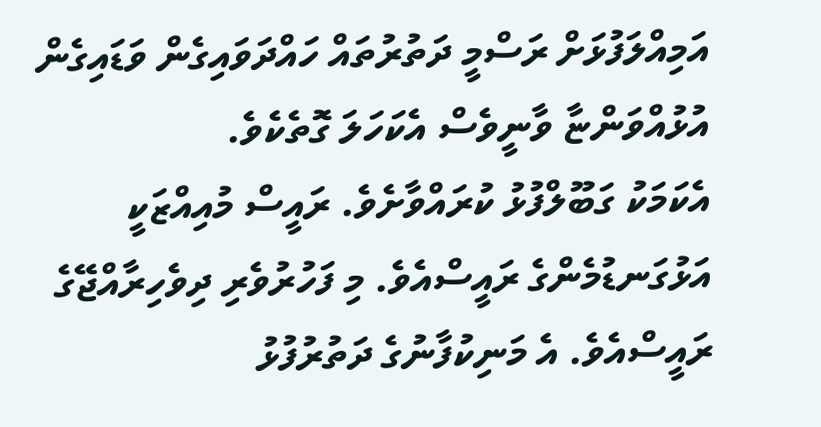އަމިއްލަފުޅަށް ރަސްމީ ދަތުރުތައް ހައްދަވައިގެން ވަޑައިގެން އުޅުއްވަންޏާ ވާނީވެސް އެކަހަލަ ގޮތެކެވެ.
އެކަމަކު ގަބޫލްފުޅު ކުރައްވާށެވެ. ރައީސް މުއިއްޒަކީ އަޅުގަނޑުމެންގެ ރައީސްއެވެ. މި ފަހުރުވެރި ދިވެހިރާއްޖޭގެ ރައީސްއެވެ. އެ މަނިކުފާނުގެ ދަތުރުފުޅު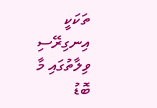ތަކަކީ އިނގިރޭސި ވިލާތުގައި މާ ބޮޑު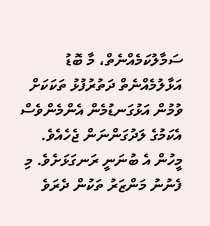ސަމާލުކަމެއްނެތް، މާ ބޮޑު އަޅާލުމެއްނެތް ދަތުރުފުޅު ތަކަކަށް ވުމުން އަޅުގަނޑުމެން އެންމެންވެސް އެކަމުގެ ލަދުގަންނަން ޖެހެއެވެ. މީހުން އެ ބުނަނީ ރަނގަޅަށެވެ. މި ފެނުނު މަންޒަރު ތަކުން ދެރަވެ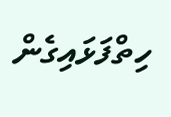ހިތްފަޅައިގެން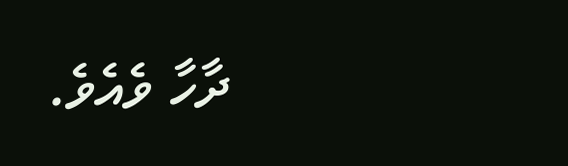ދާހާ ވެއެވެ.